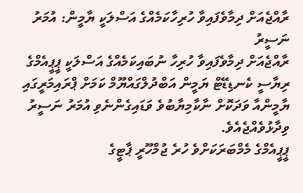ރާއްޖެއަށް ދިމާވެފައިވާ ހުރިހާކަމެއްގެ އަސްލަކީ ޔާމީން: އުމަރު ނަސީރު
ރާއްޖެއަށް ދިމާވެފައިވާ ހުރިހާ ނުބައިކަމެއްގެ އަސްލަކީ ޕީޕީއެމްގެ ރިޔާސީ ކެނޑިޑޭޓް ޔަމީން އަބްދުލްގައްޔޫމް ކަމަށް ޕްރައިމަރީގައި ޔާމީންއާ ވަދަކޮށް ނާކާމިޔާބުވެ ވަޑައިގެންނެވި އުމަރު ނަސީރު ވިދާޅުވެއްޖެއެވެ.
ޕީޕީއެމްގެ މެމްބަރަކަށްވެ ހުރެ ޖުމްހޫރީ ޕާޓީގެ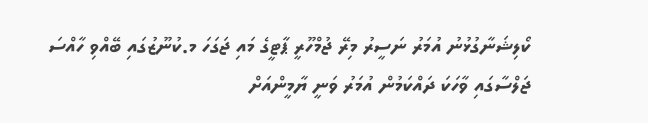ކޯލިޝަނާގުޅުނު އުމަރު ނަސީރު މިރޭ ޖުމްހޫރީ ޕާޓީގެ މައި ޖަގަހަ މ.ކުނޫޒުގައި ބޭއްވި ހާއްސަ ޖަލްސާގައި ވާހަކަ ދައްކަމުން އުމަރު ވަނީ ޔާމީންއަށް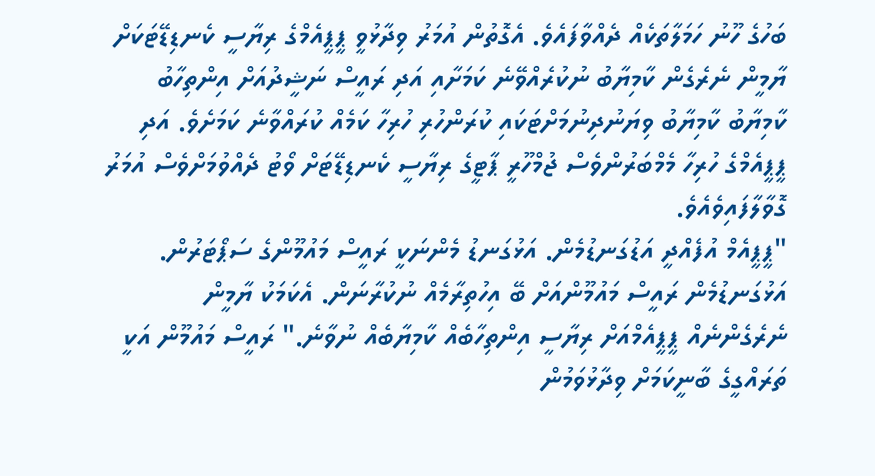ބަހުގެ ހޫނު ހަމަލާތަކެއް ދެއްވާފައެވެ. އެގޮތުން އުމަރު ވިދާޅުވީ ޕީޕީއެމްގެ ރިޔާސީ ކެނޑިޑޭޓަކަށް ޔާމީން ނެރެގެން ކާމިޔާބު ނުކުރެއްވޭނެ ކަމަށާއި އަދި ރައީސް ނަޝީދުއަށް އިންތިހާބު ކާމިޔާބު ކާމިޔާބު ވިޔަނުދިނުމަށްޓަކައި ކުރަންހުރި ހުރިހާ ކަމެއް ކުރައްވާނެ ކަމަށެވެ. އަދި ޕީޕީއެމްގެ ހުރިހާ މެމްބަރުންވެސް ޖުމްހޫރީ ޕާޓީގެ ރިޔާސީ ކެނޑިޑޭޓަށް ވޯޓު ދެއްވުމަށްވެސް އުމަރު ގޮވާލާފައިވެއެވެ.
"ޕީޕީއެމް އުފެއްދީ އަޑުގަނޑުމެން. އަޅުގަނޑު މެންނަކީ ރައީސް މައުމޫންގެ ސަޕޯޓަރުން. އަޅުގަނޑުމެން ރައީސް މައުމޫންއަށް ބޭ އިހުތިރާމެއް ނުކުރާނަން. އެކަމަކު ޔާމީން ނެރެގެންނެއް ޕީޕީއެމްއަށް ރިޔާސީ އިންތިހާބެއް ކާމިޔާބެއް ނުވާނެ." ރައީސް މައުމޫން އަކީ ތަރައްގީގެ ބާނީކަމަށް ވިދާޅުވަމުން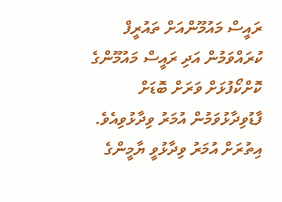ރައީސް މައުމޫންއަށް ތައުރީފް ކުރައްވަމުން އަދި ރައީސް މައުމޫންގެ ކޮށްކޯފުޅަށް ވަރަށް ބޮޑަށް ފާޑުވިދާޅުވަމުން އުމަރު ވިދާޅުވިއެވެ.
އިތުރަށް އުމަރު ވިދާޅުވީ ޔާމީންގެ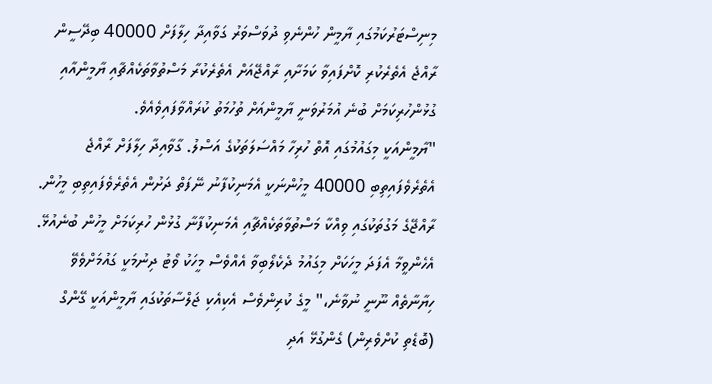މިނިސްޓަރުކަމުގައި ޔާމީން ހުންނެވި ދުވަސްވަރު ގަވާއިދާ ހިލާފަށް 40000 ބިދޭސީން ރާއްޖެ އެތެރެކުރި ކޮށްފައިވާ ކަމަށާއި ރާއްޖޭއަށް އެތެރެކުރާ މަސްތުވާތަކެއްޗާއި ޔާމީންއާއި ގުޅުންހުރިކަމަށް ބުނެ އުމަރުވަނީ ޔާމީންއަށް ތުހުމަތު ކުރައްވާފައިވެއެވެ.
"ޔާމީންއަކީ މިގައުމުގައި އޮތް ހުރިހާ މައްސަލަތަކުގެ އަސްލު. ގާވާއިދާ ހިލާފަށް ރާއްޖެ އެތެރެވެފައިތިބި 40000 މީހުންނަކީ އެމަނިކުފާނު ނޭފަތް ދަށުން އެތެރެވެފައިތިބި މީހުން. ރާއްޖޭގެ މަގުތަކުގައި ވިއްކާ މަސްތުވާތަކެއްޗާއި އެމަނިކުފާނާ ގުޅުން ހުރިކަމަށް މީހުން ބުނެއުޅޭ. އެހެންވީމާ އެފަދަ މީހަކަށް މިގައުމު ދެކެލޯބިވާ އެއްވެސް މީހަކު ވޯޓު ދިނުމަކީ ގައުމަށްވެވޭ ހިޔާނާތެއް ނޫނީ ނުވާނެ،" މީގެ ކުރިންވެސް އެކިއެކި ޖަލްސާތަކުގައި ޔާމީންއަކީ ގޭންގް (ބޮޑެތި ކުށްވެރިން) ގެންގުޅޭ އަދި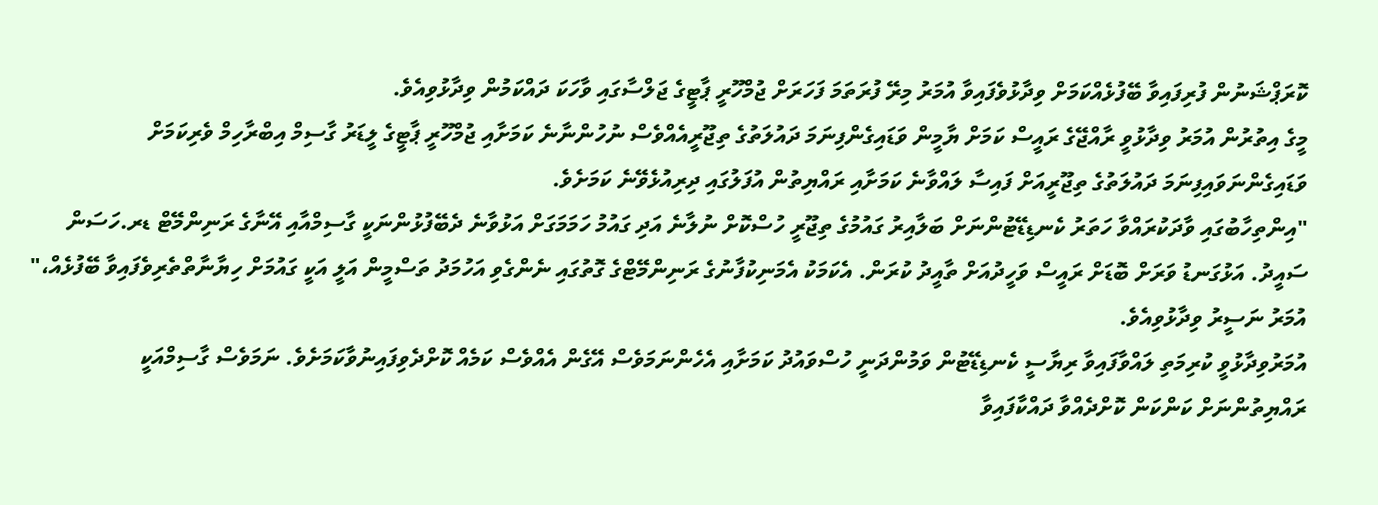ކޮރަޕްޝަނުން ފުރިފައިވާ ބޭފުޅެއްކަމަށް ވިދާޅުވެފައިވާ އުމަރު މިރޭ ފުރަތަމަ ފަހަރަށް ޖުމްހޫރީ ޕާޓީގެ ޖަލްސާގައި ވާހަކަ ދައްކަމުން ވިދާޅުވިއެވެ.
މީގެ އިތުރުން އުމަރު ވިދާޅުވީ ރާއްޖޭގެ ރައީސް ކަމަށް ޔާމީން ވަޑައިގެންފިނަމަ ދައުލަތުގެ ތިޖޫރީއެއްވެސް ނުހުންނާނެ ކަމަށާއި ޖުމްހޫރީ ޕާޓީގެ ލީޑަރު ގާސިމް އިބްރާހިމް ވެރިކަމަށް ވަޑައިގެންނަވައިފިނަމަ ދައުލަތުގެ ތިޖޫރީއަށް ފައިސާ ލައްވާނެ ކަމަށާއި ރައްޔިތުން އުފަލުގައި ދިރިއުޅެވޭނެ ކަމަށެވެ.
"އިންތިހާބުގައި ވާދަކުރައްވާ ހަތަރު ކެނޑިޑޭޓުންނަށް ބަލާއިރު ގައުމުގެ ތިޖޫރީ ހުސްކޮށް ނުލާނެ އަދި ގައުމު ހަމަމަގަށް އަޅުވާނެ ދެބޭފުޅުންނަކީ ގާސިމްއާއި އޭނާގެ ރަނިންމޭޓް ޑރ.ހަސަން ސައީދު. އަޅުގަނޑު ވަރަށް ބޮޑަށް ރައީސް ވަހީދުއަށް ތާއީދު ކުރަން. އެކަމަކު އެމަނިކުފާނުގެ ރަނިންމޭޓްގެ ގޮތުގައި ނެންގެވި އަހުމަދު ތަސްމީން އަލީ އަކީ ގައުމަށް ހިޔާނާތްތެރިވެފައިވާ ބޭފުޅެއް،" އުމަރު ނަސީރު ވިދާޅުވިއެވެ.
އުމަރުވިދާޅުވީ ކުރިމަތި ލައްވާފައިވާ ރިޔާސީ ކެނޑިޑޭޓުން ވަމުންދަނީ ހުސްވައުދު ކަމަށާއި އެހެންނަމަވެސް އޭގެން އެއްވެސް ކަމެއް ކޮށްދެވިފައިނުވާކަމަށެވެ. ނަމަވެސް ގާސިމްއަކީ ރައްޔިތުންނަށް ކަންކަން ކޮށްދެއްވާ ދައްކާފައިވާ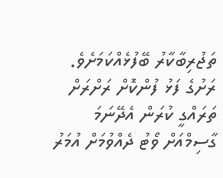ތަޖުރިބާކާރު ބޭފުޅެއްކަމަށެވެ. ރަށުގެ ފަޅު ފުންކޮށް ރަށްރަށް ތަރައްގީ ކުރަން އެދޭނަމަ ގާސިމްއަށް ވޯޓު ދެއްވުމަށް އުމަރު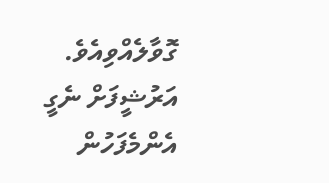ގޮވާލެއްވިއެވެ.
އަރުޝީފަށް ނެގީ
އެންމެފަހުން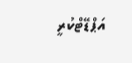އަޕްޑޭޓްކުރީ